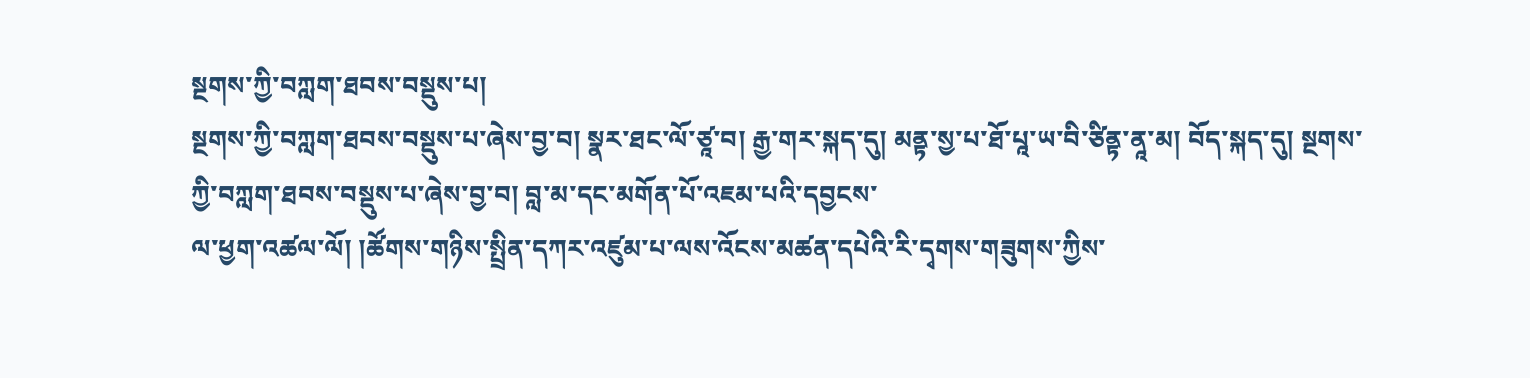སྔགས་ཀྱི་བཀླག་ཐབས་བསྡུས་པ།
སྔགས་ཀྱི་བཀླག་ཐབས་བསྡུས་པ་ཞེས་བྱ་བ། སྣར་ཐང་ལོ་ཙཱ་བ། རྒྱ་གར་སྐད་དུ། མནྟ་སྱ་པ་ཐོ་པཱ་ཡ་བི་ཙིནྟ་ནཱ་མ། བོད་སྐད་དུ། སྔགས་ཀྱི་བཀླག་ཐབས་བསྡུས་པ་ཞེས་བྱ་བ། བླ་མ་དང་མགོན་པོ་འཇམ་པའི་དབྱངས་
ལ་ཕྱག་འཚལ་ལོ། །ཚོགས་གཉིས་སྤྲིན་དཀར་འཛུམ་པ་ལས་འོངས་མཚན་དཔེའི་རི་དྭགས་གཟུགས་ཀྱིས་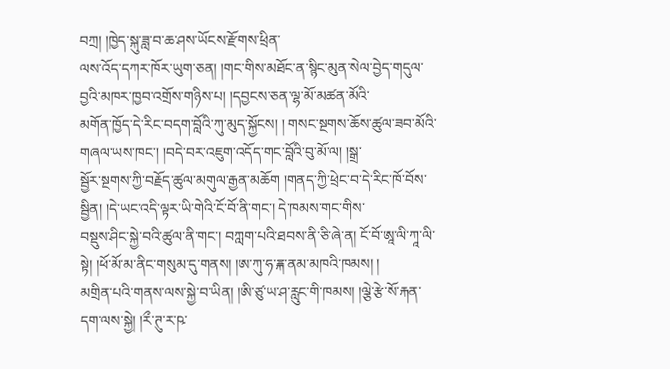བཀྲ། །ཁྱེད་སྐུ་ཟླ་བ་ཆ་ཤས་ཡོངས་རྫོགས་ཕྲིན་
ལས་འོད་དཀར་ཁོར་ཡུག་ཅན། །གང་གིས་མཐོང་ན་སྙིང་མུན་སེལ་བྱེད་གདུལ་བྱའི་མཁར་ཁྱབ་འགྲོས་གཉིས་པ། །དབྱངས་ཅན་ལྷ་མོ་མཚན་མོའི་
མགོན་ཁྱོད་དེ་རིང་བདག་བློའི་ཀུ་མུད་སྐྱོངས། ། གསང་སྔགས་ཆོས་ཚུལ་ཟབ་མོའི་གཞལ་ཡས་ཁང་། །བདེ་བར་འཇུག་འདོད་གང་བློའི་བུ་མོ་ལ། །སྒྲ་
སྦྱོར་སྔགས་ཀྱི་བརྗོད་ཚུལ་མགུལ་རྒྱན་མཆོག །གནད་ཀྱི་ཕྲེང་བ་དེ་རིང་ཁོ་བོས་སྦྱིན། །དེ་ཡང་འདི་ལྟར་ཡི་གེའི་ངོ་བོ་ནི་གང་། དེ་ཁམས་གང་གིས་
བསྡུས་ཤིང་སྐྱེ་བའི་ཚུལ་ནི་གང་། བཀླག་པའི་ཐབས་ནི་ཅི་ཞེ་ན། ངོ་བོ་ཨཱ་ལི་ཀཱ་ལི་སྟེ། །ཕོ་མོ་མ་ནིང་གསུམ་དུ་གནས། །ཨ་ཀུ་ཧ་ྈྐ་ནམ་མཁའི་ཁམས། །
མགྲིན་པའི་གནས་ལས་སྐྱེ་བ་ཡིན། །ཨི་ཙུ་ཡ་ཤ་རླུང་གི་ཁམས། །ལྕེ་རྩེ་སོ་རྐན་དག་ལས་སྐྱེ། །རྀ་ཊུ་ར་ཥ་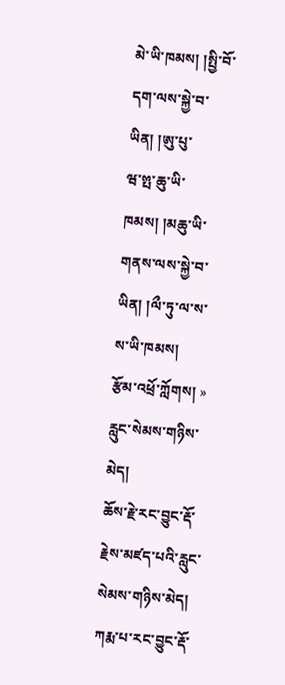མེ་ཡི་ཁམས། །སྤྱི་བོ་དག་ལས་སྐྱེ་བ་ཡིན། །ཨུ་པུ་
ཝ་ྉྤ་ཆུ་ཡི་ཁམས། །མཆུ་ཡི་གནས་ལས་སྐྱེ་བ་ཡིན། །ལྀ་ཏུ་ལ་ས་ས་ཡི་ཁམས།
རྩོམ་འཕྲོ་ཀློགས། »
རླུང་སེམས་གཉིས་མེད།
ཆོས་རྗེ་རང་བྱུང་རྡོ་རྗེས་མཛད་པའི་རླུང་སེམས་གཉིས་མེད། ཀརྨ་པ་རང་བྱུང་རྡོ་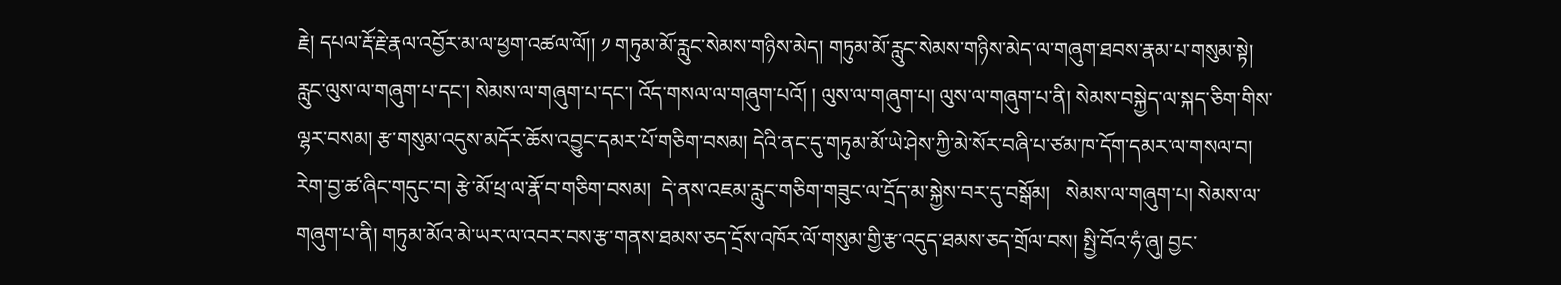རྗེ། དཔལ་རྡོ་རྗེ་རྣལ་འབྱོར་མ་ལ་ཕྱག་འཚལ་ལོ།། ༡ གཏུམ་མོ་རླུང་སེམས་གཉིས་མེད། གཏུམ་མོ་རླུང་སེམས་གཉིས་མེད་ལ་གཞུག་ཐབས་རྣམ་པ་གསུམ་སྟེ། རླུང་ལུས་ལ་གཞུག་པ་དང་། སེམས་ལ་གཞུག་པ་དང་། འོད་གསལ་ལ་གཞུག་པའོ། ། ལུས་ལ་གཞུག་པ། ལུས་ལ་གཞུག་པ་ནི། སེམས་བསྐྱེད་ལ་སྐད་ཅིག་གིས་ལྷར་བསམ། རྩ་གསུམ་འདུས་མདོར་ཆོས་འབྱུང་དམར་པོ་གཅིག་བསམ། དེའི་ནང་དུ་གཏུམ་མོ་ཡེ་ཤེས་ཀྱི་མེ་སོར་བཞི་པ་ཙམ་ཁ་དོག་དམར་ལ་གསལ་བ། རེག་བྱ་ཚ་ཞིང་གདུང་བ། རྩེ་མོ་ཕྲ་ལ་རྣོ་བ་གཅིག་བསམ།  དེ་ནས་འཇམ་རླུང་གཅིག་གཟུང་ལ་དྲོད་མ་སྐྱེས་བར་དུ་བསྒོམ།   སེམས་ལ་གཞུག་པ། སེམས་ལ་གཞུག་པ་ནི། གཏུམ་མོའ་མེ་ཡར་ལ་འབར་བས་རྩ་གནས་ཐམས་ཅད་དྲོས་འཁོར་ལོ་གསུམ་གྱི་རྩ་འདུད་ཐམས་ཅད་གྲོལ་བས། སྤྱི་བོའ་ཧཾ་ཞུ། བྱང་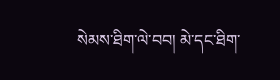སེམས་ཐིག་ལེ་བབ། མེ་དང་ཐིག་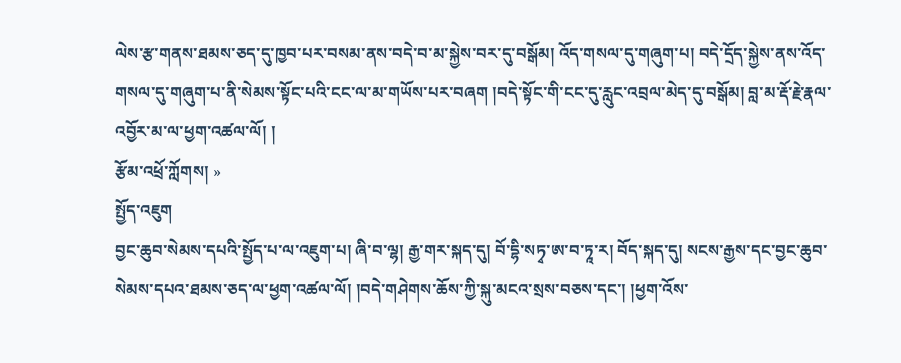ལེས་རྩ་གནས་ཐམས་ཅད་དུ་ཁྱབ་པར་བསམ་ནས་བདེ་བ་མ་སྐྱེས་བར་དུ་བསྒོམ། འོད་གསལ་དུ་གཞུག་པ། བདེ་དྲོད་སྐྱེས་ནས་འོད་གསལ་དུ་གཞུག་པ་ནི་སེམས་སྟོང་པའི་ངང་ལ་མ་གཡོས་པར་བཞག །བདེ་སྟོང་གི་ངང་དུ་རླུང་འབྲལ་མེད་དུ་བསྒོམ། བླ་མ་རྡོ་རྗེ་རྣལ་འབྱོར་མ་ལ་ཕྱག་འཚལ་ལོ། །
རྩོམ་འཕྲོ་ཀློགས། »
སྤྱོད་འཇུག
བྱང་ཆུབ་སེམས་དཔའི་སྤྱོད་པ་ལ་འཇུག་པ། ཞི་བ་ལྷ། རྒྱ་གར་སྐད་དུ། བོ་དྷི་སཏྭ་ཨ་བ་ཏཱ་ར། བོད་སྐད་དུ། སངས་རྒྱས་དང་བྱང་ཆུབ་སེམས་དཔའ་ཐམས་ཅད་ལ་ཕྱག་འཚལ་ལོ། །བདེ་གཤེགས་ཆོས་ཀྱི་སྐུ་མངའ་སྲས་བཅས་དང་། །ཕྱག་འོས་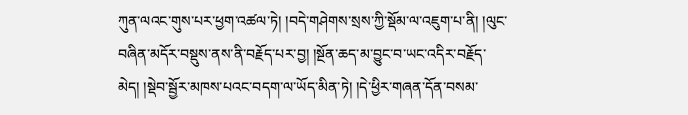ཀུན་ལའང་གུས་པར་ཕྱག་འཚལ་ཏེ། །བདེ་གཤེགས་སྲས་ཀྱི་སྡོམ་ལ་འཇུག་པ་ནི། །ལུང་བཞིན་མདོར་བསྡུས་ནས་ནི་བརྗོད་པར་བྱ། །སྔོན་ཆད་མ་བྱུང་བ་ཡང་འདིར་བརྗོད་མེད། །སྡེབ་སྦྱོར་མཁས་པའང་བདག་ལ་ཡོད་མིན་ཏེ། །དེ་ཕྱིར་གཞན་དོན་བསམ་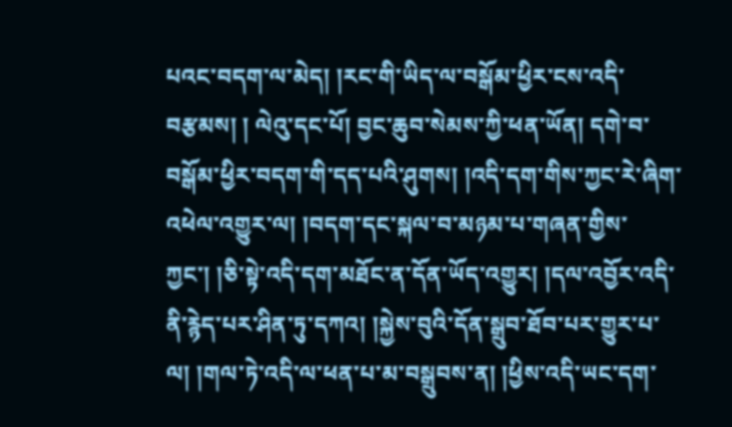པའང་བདག་ལ་མེད། །རང་གི་ཡིད་ལ་བསྒོམ་ཕྱིར་ངས་འདི་བརྩམས། ། ལེའུ་དང་པོ། བྱང་ཆུབ་སེམས་ཀྱི་ཕན་ཡོན། དགེ་བ་བསྒོམ་ཕྱིར་བདག་གི་དད་པའི་ཤུགས། །འདི་དག་གིས་ཀྱང་རེ་ཞིག་འཕེལ་འགྱུར་ལ། །བདག་དང་སྐལ་བ་མཉམ་པ་གཞན་གྱིས་ཀྱང་། །ཅི་སྟེ་འདི་དག་མཐོང་ན་དོན་ཡོད་འགྱུར། །དལ་འབྱོར་འདི་ནི་རྙེད་པར་ཤིན་ཏུ་དཀའ། །སྐྱེས་བུའི་དོན་སྒྲུབ་ཐོབ་པར་གྱུར་པ་ལ། །གལ་ཏེ་འདི་ལ་ཕན་པ་མ་བསྒྲུབས་ན། །ཕྱིས་འདི་ཡང་དག་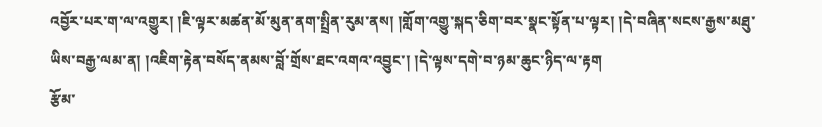འབྱོར་པར་ག་ལ་འགྱུར། །ཇི་ལྟར་མཚན་མོ་མུན་ནག་སྤྲིན་རུམ་ནས། །གློག་འགྱུ་སྐད་ཅིག་བར་སྣང་སྟོན་པ་ལྟར། །དེ་བཞིན་སངས་རྒྱས་མཐུ་ཡིས་བརྒྱ་ལམ་ན། །འཇིག་རྟེན་བསོད་ནམས་བློ་གྲོས་ཐང་འགའ་འབྱུང་། །དེ་ལྟས་དགེ་བ་ཉམ་ཆུང་ཉིད་ལ་རྟག
རྩོམ་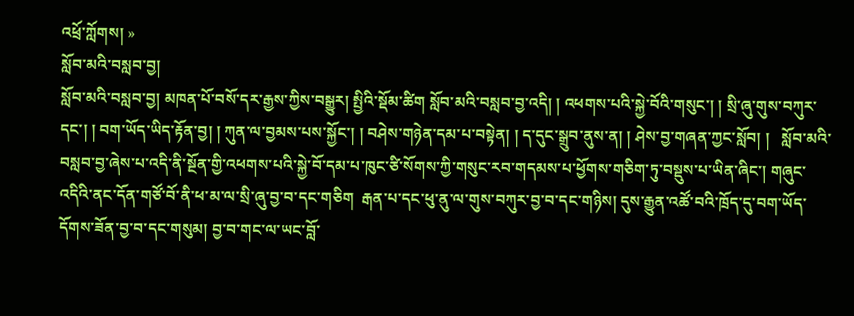འཕྲོ་ཀློགས། »
སློབ་མའི་བསླབ་བྱ།
སློབ་མའི་བསླབ་བྱ། མཁན་པོ་བསོ་དར་རྒྱས་ཀྱིས་བསྒྱུར། སྤྱིའི་སྡོམ་ཚིག སློབ་མའི་བསླབ་བྱ་འདི། ། འཕགས་པའི་སྐྱེ་བོའི་གསུང་། ། སྲི་ཞུ་གུས་བཀུར་དང་། ། བག་ཡོད་ཡིད་རྟོན་བྱ། ། ཀུན་ལ་བྱམས་པས་སྐྱོང་། ། བཤེས་གཉེན་དམ་པ་བསྟེན། ། ད་དུང་སྒྲུབ་ནུས་ན། ། ཤེས་བྱ་གཞན་ཀྱང་སློབ། །   སློབ་མའི་བསླབ་བྱ་ཞེས་པ་འདི་ནི་སྔོན་གྱི་འཕགས་པའི་སྐྱེ་བོ་དམ་པ་ཁུང་ཙི་སོགས་ཀྱི་གསུང་རབ་གདམས་པ་ཕྱོགས་གཅིག་ཏུ་བསྡུས་པ་ཡིན་ཞིང་། གཞུང་འདིའི་ནང་དོན་གཙོ་བོ་ནི་ཕ་མ་ལ་སྲི་ཞུ་བྱ་བ་དང་གཅིག  རྒན་པ་དང་ཕུ་ནུ་ལ་གུས་བཀུར་བྱ་བ་དང་གཉིས། དུས་རྒྱུན་འཚོ་བའི་ཁྲོད་དུ་བག་ཡོད་དོགས་ཟོན་བྱ་བ་དང་གསུམ། བྱ་བ་གང་ལ་ཡང་བློ་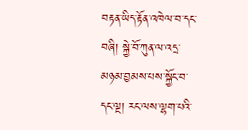བརྟན་ཡིད་རྟོན་འཁེལ་བ་དང་བཞི། སྐྱེ་བོ་ཀུན་ལ་འདྲ་མཉམ་བྱམས་པས་སྐྱོང་བ་དང་ལྔ། རང་ལས་ལྷག་པའི་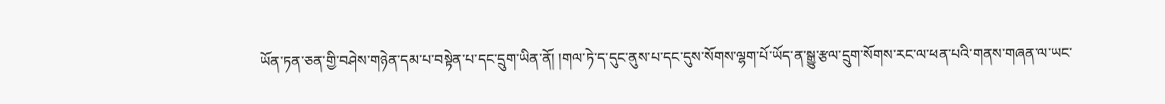ཡོན་ཏན་ཅན་གྱི་བཤེས་གཉེན་དམ་པ་བསྟེན་པ་དང་དྲུག་ཡིན་ནོ། །གལ་ཏེ་ད་དུང་ནུས་པ་དང་དུས་སོགས་ལྷག་པོ་ཡོད་ན་སྒྱུ་རྩལ་དྲུག་སོགས་རང་ལ་ཕན་པའི་གནས་གཞན་ལ་ཡང་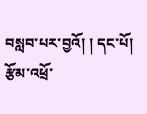བསླབ་པར་བྱའོ། ། དང་པོ།
རྩོམ་འཕྲོ་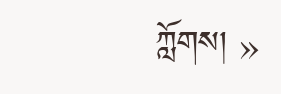ཀློགས། »